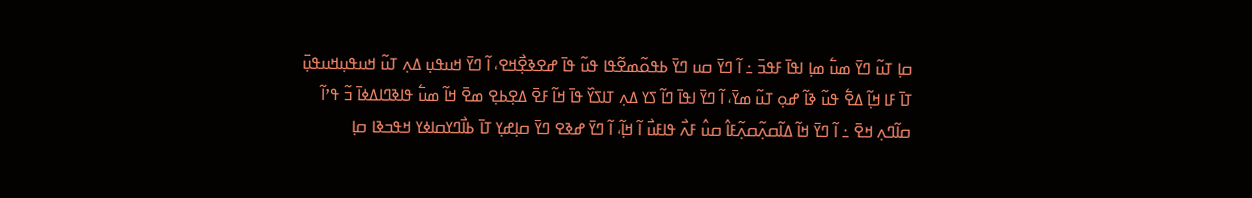ߛߊ߲ ߠߎ߬ ߣߌ߫ ߘߎ߱ ߘߊ߲ ߊߟߊ߫ ߓߟߏ߫ ߸ ߊ߬ ߣߌ߫ ߛߎ ߣߌ߫ ߕߟߋ߬ߘߐ߬ߟߊ ߟߎ߬ ߟߊ߫ ߝߐߢߐ߲߯ߞߐ، ߊ߬ ߣߌ߫ ߞߎߟߎ߲ ߡߍ߲ ߠߎ߬ ߞߎߟߎ߲ߞߎߟߎ߲߫ ߠߊ߫ ߓߊ ߞߊ߲߬ ߡߐ߱ ߟߎ߬ ߢߊ߬ ߝߋ߲ ߠߎ߬ ߘߌ߫، ߊ߬ ߣߌ߫ ߊߟߊ߫ ߣߊ߬ ߖߌ ߡߍ߲ ߠߊߖߌ߰ ߟߊ߫ ߞߊ߬ ߓߐ߫ ߡߐ߲ߕߐ߲ ߘߐ߫ ߞߊ߬ ߘߎ߱ ߟߊߢߣߊߡߦߊ߫ ߏ߬ ߟߴߊ߬ ߛߊ߬ߣߍ߲ ߞߐ߫ ߸ ߊ߬ ߣߌ߫ ߞߊ߬ ߡߊ߬ߛߍ߲߬ߛߍ߲߬ߓߊ߮ ߛߎ߮ ߓߍ߯ ߟߊߓߎ߯ ߊ߬ ߞߊ߲߬، ߊ߬ ߣߌ߫ ߝߢߐ ߣߌ߫ ߛߊ߲ߝߌ߲ ߠߊ߫ ߕߊ߯ߣߌߛߊߦߌ ߞߟߏߢߊ ߛߊ߲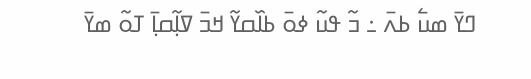ߣߌ߫ ߘߎ߱ ߕߍ߫ ߸ ߏ߬ ߟߎ߬ ߦߋ߫ ߕߊ߰ߛߌ߬ ߞߏ߫ ߜߊ߲߬ߛߊ߲߫ ߠߋ߬ ߘߌ߫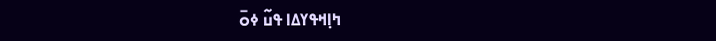ߤߊ߲ߞߟߌߡߊ ߟߎ߬ ߦߋ߫